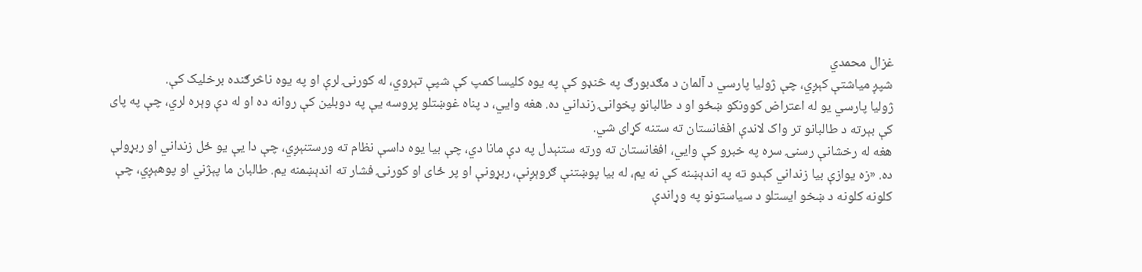غزال محمدي
شپږ میاشتې کېږي، چې ژولیا پارسي د آلمان د مګدبورګ په څنډو کې په یوه کلیسا کمپ کې شپې تېروي، له کورنۍ لرې او په یوه ناڅرګنده برخلیک کې.
ژولیا پارسي یو له اعتراض کوونکو ښځو او د طالبانو پخوانۍ زنداني ده. هغه وايي، د پناه غوښتلو پروسه یې په دوبلین کې روانه ده او له دې وېره لري، چې په پای کې بېرته د طالبانو تر واک لاندې افغانستان ته ستنه کړای شي.
هغه له رخشانې رسنۍ سره په خبرو کې وايي، افغانستان ته ورته ستنېدل په دې مانا دي، چې بیا یوه داسې نظام ته ورستنېږي، چې دا یې یو ځل زنداني او ربړولې ده. «زه یوازې بیا زنداني کېدو ته په اندېښنه کې نه یم، له بیا پوښتنې ګروېږنې، ربړونې او پر ځای او کورنۍ فشار ته اندېښمنه یم. طالبان ما پېژني او پوهېږي، چې کلونه کلونه د ښخو ایستلو د سیاستونو په وړاندې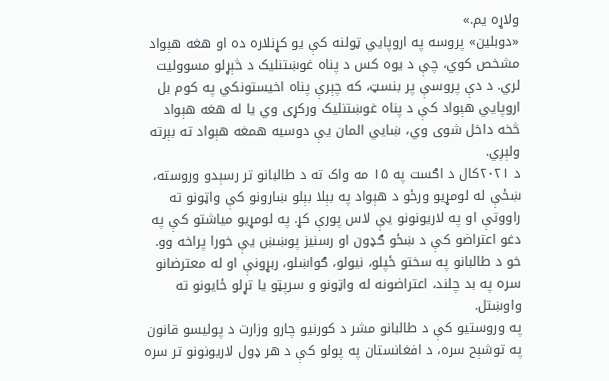ولاړه یم.»
«دوبلین» پروسه په اروپايي ټولنه کې یو کړنلاره ده او هغه هېواد مشخص کوي، چې د یوه کس د پناه غوښتنلیک د څېړلو مسوولیت لري. د دې پروسې پر بنسټ، که چېرې پناه اخیستونکي په کوم بل اروپايي هېواد کې د پناه غوښتنلیک ورکړی وي یا له هغه هېواد څخه داخل شوی وي، ښايي المان یې دوسیه همغه هېواد ته بېرته ولېږي.
د ۲۰۲۱کال د اګست په ۱۵ مه واک ته د طالبانو تر رسېدو وروسته، ښځې له لومړیو ورځو د هېواد په بېلا بېلو ښارونو کې واټونو ته راووتې او په لاریونونو یې لاس پورې کړ. په لومړیو میاشتو کې په دغو اعتراضو کې د ښځو ګډون او رسنیز پوښښ یې خورا پراخه وو.
خو د طالبانو په سختو ځپلو، نیولو، ګواښلو، ربړونې او له معترضانو سره په بد چلند، اعتراضونه له واټونو و سرپټو یا تړلو ځایونو ته واوښتل.
په وروستیو کې د طالبانو مشر د کورنیو چارو وزارت د پولیسو قانون په توشېح سره، د افغانستان په پولو کې د هر ډول لاریونونو تر سره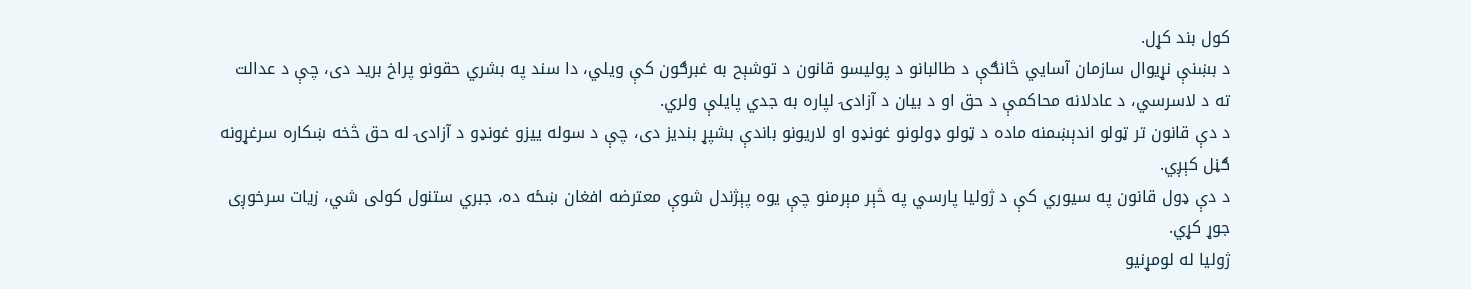کول بند کړل.
د بښنې نړیوال سازمان آسايي څانګې د طالبانو د پولیسو قانون د توشېح به غبرګون کې ویلي، دا سند په بشري حقونو پراخ برید دی، چې د عدالت ته د لاسرسي، د عادلانه محاکمې د حق او د بیان د آزادۍ لپاره به جدي پایلې ولري.
د دې قانون تر ټولو اندېښمنه ماده د ټولو ډولونو غونډو او لاریونو باندې بشپړ بندیز دی، چې د سوله ییزو غونډو د آزادۍ له حق څخه ښکاره سرغړونه ګڼل کېږي.
د دې ډول قانون په سیوري کې د ژولیا پارسي په څېر مېرمنو چې یوه پېژندل شوې معترضه افغان ښځه ده، جبري ستنول کولی شي، زیات سرخوږی جوړ کړي.
ژولیا له لومړنیو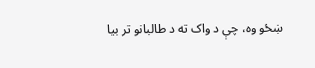ښځو وه، چې د واک ته د طالبانو تر بیا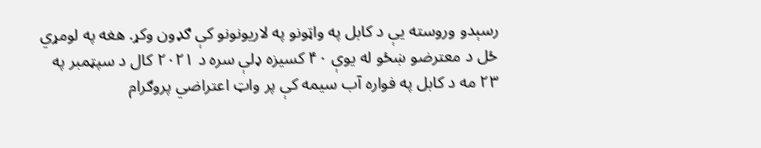رسېدو وروسته یې د کابل په واټونو په لاریونونو کې ګډون وکړ. هغه په لومړي ځل د معترضو ښځو له یوې ۴۰ کسیزه ډلې سره د ۲۰۲۱ کال د سپټمبر په ۲۳ مه د کابل په فواره آب سیمه کې پر واټ اعتراضي پروګرام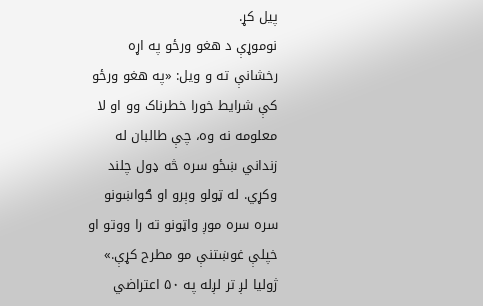پیل کړ.
نوموړې د هغو ورځو په اړه رخشانې ته و ویل: «په هغو ورځو کې شرایط خورا خطرناک وو او لا معلومه نه وه، چې طالبان له زنداني ښځو سره څه ډول چلند وکړي. له ټولو وېرو او ګواښونو سره سره موږ واټونو ته را ووتو او خپلې غوښتنې مو مطرح کړې.»
ژولیا لږ تر لږله په ۵۰ اعتراضي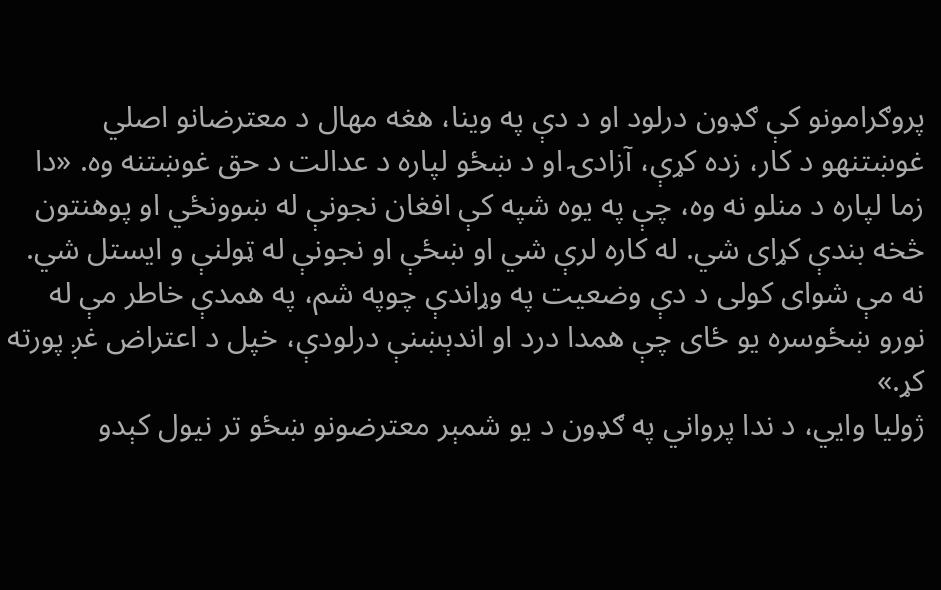پروګرامونو کې ګډون درلود او د دې په وینا، هغه مهال د معترضانو اصلي غوښتنهو د کار، زده کړې، آزادۍ او د ښځو لپاره د عدالت د حق غوښتنه وه. «دا زما لپاره د منلو نه وه، چې په یوه شپه کې افغان نجونې له ښوونځي او پوهنتون څخه بندې کړای شي. له کاره لرې شي او ښځې او نجونې له ټولنې و ایستل شي. نه مې شوای کولی د دې وضعیت په وړاندې چوپه شم، په همدې خاطر مې له نورو ښځوسره یو ځای چې همدا درد او اندېښنې درلودې، خپل د اعتراض غږ پورته کړ.»
ژولیا وايي، د ندا پرواني په ګډون د یو شمېر معترضونو ښځو تر نیول کېدو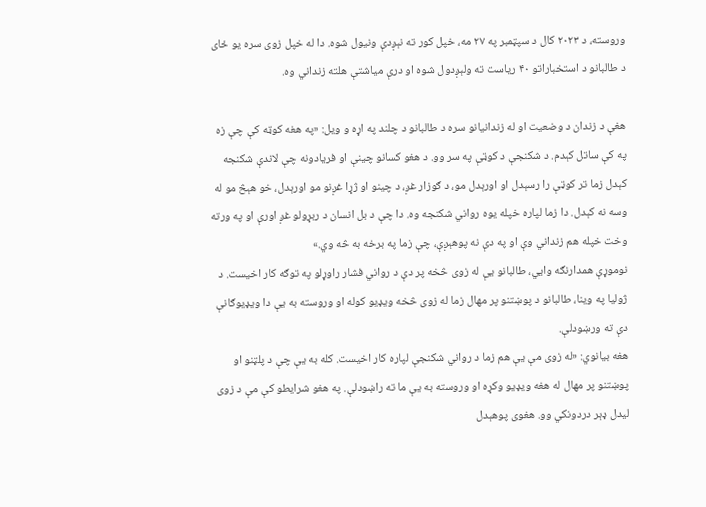وروسته، د ۲۰۲۳ کال د سپټمبر په ۲۷ مه، خپل کور ته نېږدې ونیول شوه. دا له خپل زوی سره یو ځای د طالبانو د استخباراتو ۴۰ ریاست ته ولېږدول شوه او درې میاشتې هلته زنداني وه.

هغې د زندان د وضعیت او له زندانیانو سره د طالبانو د چلند په اړه و ویل: «په هغه کوټه کې چې زه په کې ساتل کېدم. د شکنجې د کوټې په سر وو. د هغو کسانو چینې او فریادونه چې لاندې شکنجه کېدل زما تر کوټې را رسېدل او اورېدل مو، د ګوزار غږ، د چینو او ژړا غږنو مو اورېدل، خو هېڅ مو له وسه نه کېدل. دا زما لپاره خپله یوه رواني شکنجه وه. دا چې د بل انسان د ربړولو غږ اورې او په ورته وخت خپله هم زنداني وې او په دې نه پوهېږې، چې زما په برخه به څه وي.»
نوموړې همدارنګه وايي، طالبانو یې له زوی څخه پر دې د رواني فشار راوړلو په توګه کار اخیست. د ژولیا په وینا، طالبانو د پوښتنو پر مهال زما له زوی څخه ویډیو کوله او وروسته به یې دا ويډیوګانې دې ته ورښودلې.
هغه بیانوي: «له زوی مې یې هم زما د رواني شکنجې لپاره کار اخیست. کله به یې چې د پلټنو او پوښتنو پر مهال له هغه ویډیو وکړه او وروسته به یې ما ته راښودلې. په هغو شرایطو کې مې د زوی لیدل ډېر دردونکي وو. هغوی پوهېدل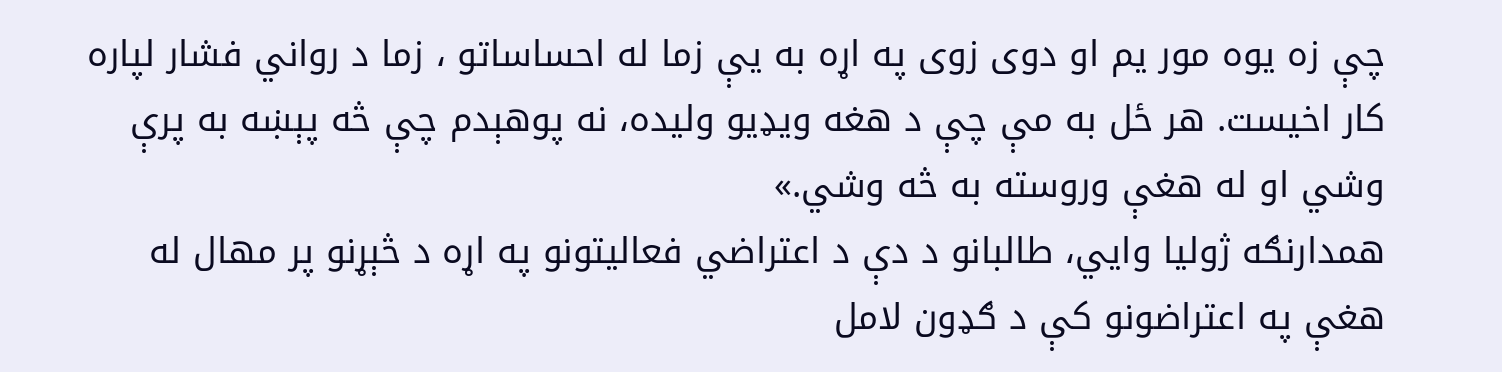چې زه یوه مور یم او دوی زوی په اړه به یې زما له احساساتو ، زما د رواني فشار لپاره کار اخیست. هر ځل به مې چې د هغه ویډیو ولیده، نه پوهېدم چې څه پېښه به پرې وشي او له هغې وروسته به څه وشي.»
همدارنګه ژولیا وايي، طالبانو د دې د اعتراضي فعالیتونو په اړه د څېړنو پر مهال له هغې په اعتراضونو کې د ګډون لامل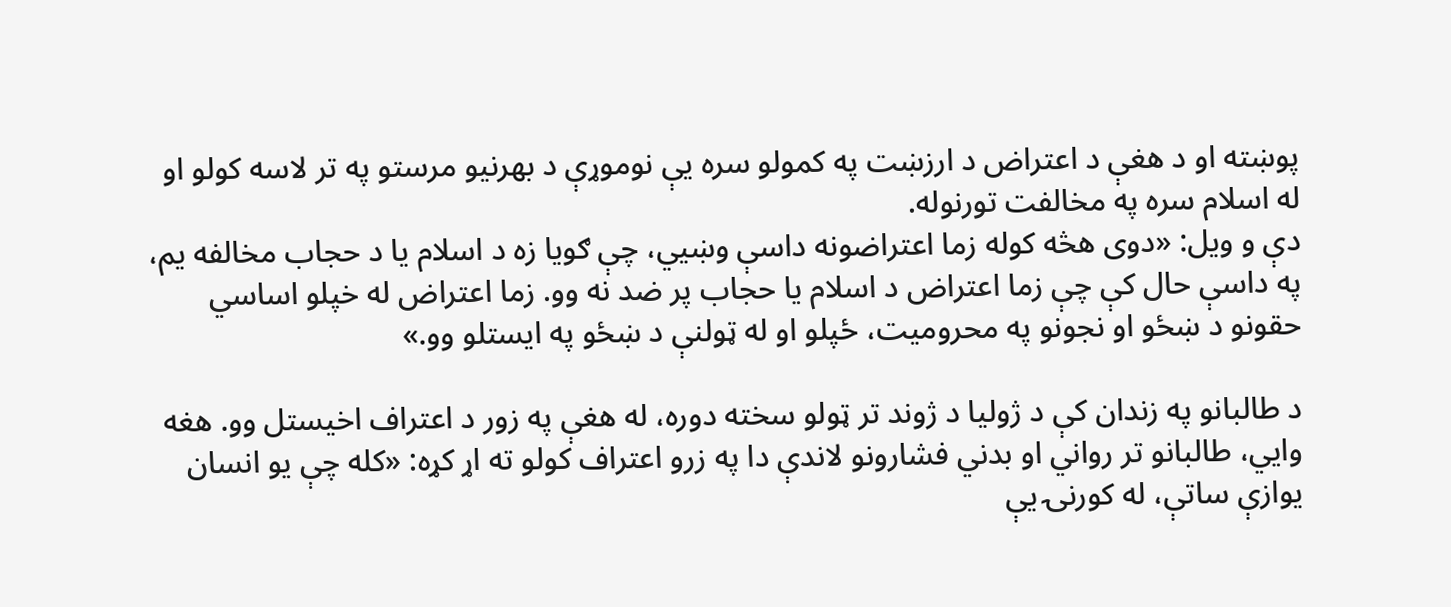پوښته او د هغې د اعتراض د ارزښت په کمولو سره یې نوموړې د بهرنیو مرستو په تر لاسه کولو او له اسلام سره په مخالفت تورنوله.
دې و ویل: «دوی هڅه کوله زما اعتراضونه داسې وښيي، چې ګویا زه د اسلام یا د حجاب مخالفه یم، په داسې حال کې چې زما اعتراض د اسلام یا حجاب پر ضد نه وو. زما اعتراض له خپلو اساسي حقونو د ښځو او نجونو په محرومیت، ځپلو او له ټولنې د ښځو په ایستلو وو.»

د طالبانو په زندان کې د ژولیا د ژوند تر ټولو سخته دوره، له هغې په زور د اعتراف اخیستل وو. هغه وايي، طالبانو تر رواني او بدني فشارونو لاندې دا په زرو اعتراف کولو ته اړ کړه: «کله چې یو انسان یوازې ساتې، له کورنۍ یې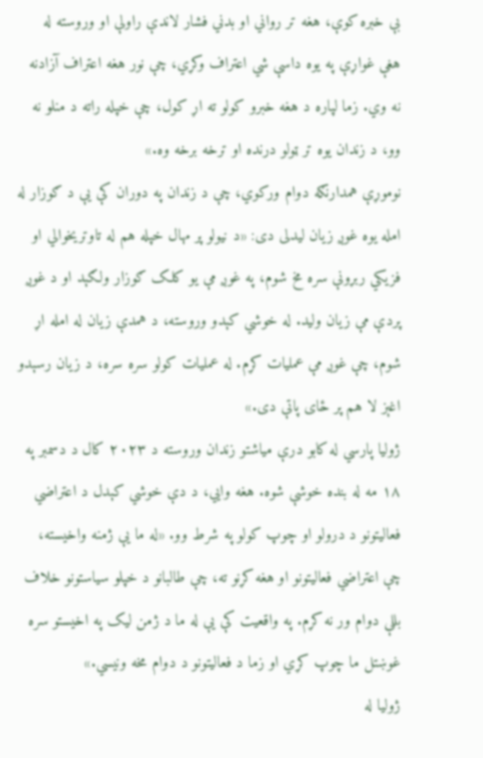بې خبره کوې، هغه تر رواني او بدني فشار لاندې راولې او وروسته له هغې غواړې په یوه داسې شي اعتراف وکړي، چې نور هغه اعتراف آزادنه نه وي. زما لپاره د هغه خبرو کولو ته اړ کول، چې خپله راته د منلو نه وو، د زندان یوه تر ټولو درنده او ترخه برخه وه.»
نوموړې همدارنګه دوام ورکوي، چې د زندان په دوران کې یې د ګوزار له امله یوه غوږ زیان لیدلی دی: «د نیولو پر مهال خپله هم له تاوتریخوالي او فزیکي ربړونې سره مخ شوم، په غوږ مې یو کلک ګوزار ولګېد او د غوږ پردې مې زیان ولید. له خوشي کېدو وروسته، د همدې زیان له امله اړ شوم، چې غوږ مې عملیات کړم. له عملیات کولو سره سره، د زیان رسېدو اغېز لا هم پر ځای پاتې دی.»
ژولیا پارسي له کابو درې میاشتو زندان وروسته د ۲۰۲۳ کال د دسمبر په ۱۸ مه له بنده خوشې شوه. هغه وايي، د دې خوشي کېدل د اعتراضي فعالیتونو د درولو او چوپ کولو په شرط وو. «له ما یې ژمنه واخیسته، چې اعتراضي فعالیتونو او هغه کړنو ته، چې طالبانو د خپلو سیاستونو خلاف بللې دوام ور نه کړم. په واقعیت کې یې له ما د ژمن لیک په اخیستو سره غوښتل ما چوپ کړي او زما د فعالیتونو د دوام مخه ونیسي.»
ژولیا له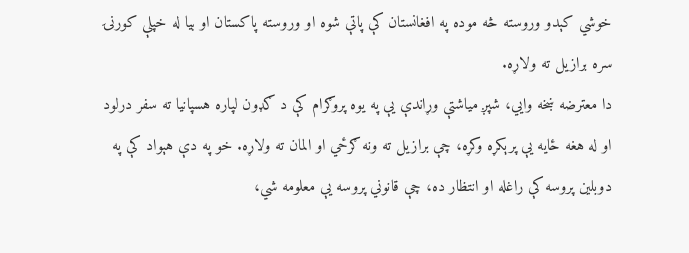خوشي کېدو وروسته څه موده په افغانستان کې پاتې شوه او وروسته پاکستان او بیا له خپلې کورنۍ سره برازیل ته ولاړه.
دا معترضه ښخه وايي، شپږ میاشتې وړاندې یې په یوه پروګرام کې د ګډون لپاره هسپانیا ته سفر درلود او له هغه ځایه یې پرېکړه وکړه، چې برازیل ته ونه ګرځي او المان ته ولاړه. خو په دې هېواد کې په دوبلین پروسه کې راغله او انتظار ده، چې قانوني پروسه یې معلومه شي،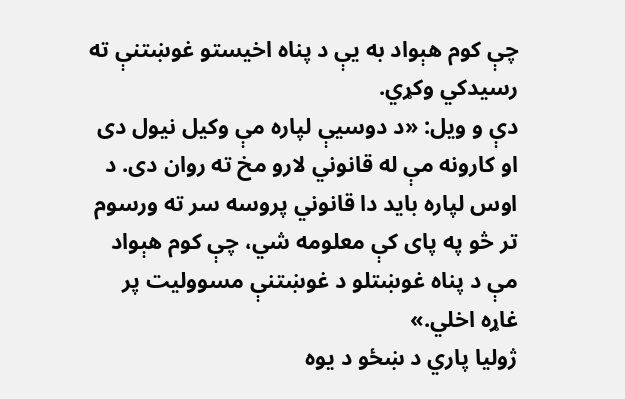چې کوم هېواد به یې د پناه اخیستو غوښتنې ته رسیدکي وکړي.
دې و ویل: «د دوسیې لپاره مې وکیل نیول دی او کارونه مې له قانوني لارو مخ ته روان دی. د اوس لپاره باید دا قانوني پروسه سر ته ورسوم تر څو په پای کې معلومه شي، چې کوم هېواد مې د پناه غوښتلو د غوښتنې مسوولیت پر غاړه اخلي.»
ژولیا پاري د ښځو د یوه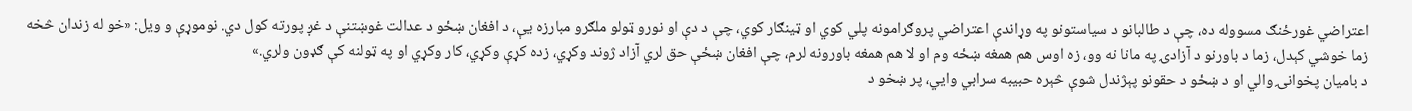اعتراضي غورځنګ مسووله ده، چې د طالبانو د سیاستونو په وړاندې اعتراضي پروګرامونه پلي کوي او ټینګار کوي، چې د دې او نورو ټولو ملګرو مبارزه یې، د افغان ښځو د عدالت غوښتنې د غږ پورته کول دي. نوموړې و ویل: «خو له زندان څخه زما خوشي کېدل، زما د باورنو د آزادۍ په مانا نه وو، زه اوس هم همغه ښځه وم او لا هم همغه باورونه لرم، چې افغان ښځې حق لري آزاد ژوند وکړي، زده کړې وکړي، کار وکړي او په ټولنه کې ګډون ولري.»
د بامیان پخوانۍ والي او د ښځو د حقونو پېژندل شوې څېره حبیبه سرابي وايي، پر ښخو د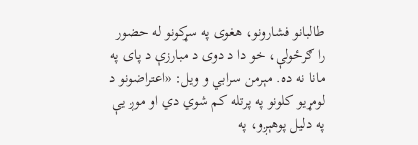طالبانو فشارونو، هغوی په سړکونو له حضور را ګرځولې، خو دا د دوی د مبارزې د پای په مانا نه ده. مېرمن سرابي و ویل: «اعتراضونو د لومړیو کلونو په پرتله کم شوي دي او موږ یې په دلیل پوهېږو، په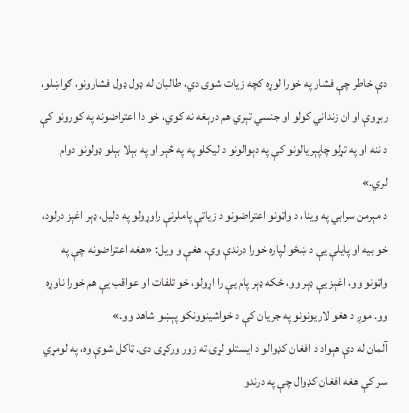دې خاطر چې فشار په خورا لوړه کچه زیات شوی دي، طالبان له ډول ډول فشارونو، ګواښلو، ربړوې او ان زنداني کولو او جنسي تېري هم درېغه نه کوي، خو دا اعتراضونه په کورونو کې د ننه او په تړلو چاپېریالونو کې په دېوالونو د لیکلو په په څېر او په بېلا بېلو ډولونو دوام لري.»
د مېرمن سرابي په وینا، د واټونو اعتراضونو د زیاتې پاملرنې راوړولو په دلیل، ډېر اغېز درلود، خو بیه او پایلې یې د ښځو لپاره خورا درندې وې. هغې و ویل: «هغه اعتراضونه چې په واټونو وو، اغېز یې ډېر وو، ځکه ډېر پام یې را اړولو، خو تلفات او عواقب یې هم خورا ناوړه وو. موږ د هغو لاریونونو په جریان کې د خواشینوونکو پېښو شاهد وو.»
آلمان له دې هېواد د افغان کډوالو د ایستلو لړۍ ته زور ورکړی دی. ټاکل شوې وه، په لومړي سر کې هغه افغان کډوال چې په درندو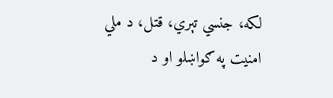لکه، جنسي تېري، قتل، د ملي امنیت په ګواښلو او د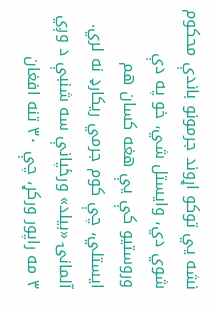نشه يي توکو اړوند جرمونو باندې محکوم شوي دي، وایستل شي، خو په دې وروستیو کې یې هغه کسان هم ایستلي، چې کوم جرمي ریکارډ نه لري.
آلمانۍ «بیلد» ورځپانې سه شنبې د وږي ۳ مه راپور ورکړ، چې ۳۰ تنه افغان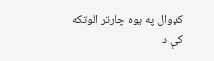کډوال په یوه چارتر الوتکه کې د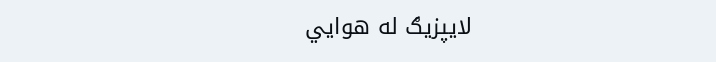لایپزیګ له هوايي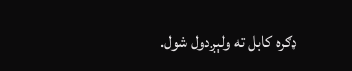ډګره کابل ته ولېږدول شول.